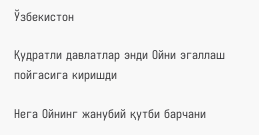Ўзбекистон

Қудратли давлатлар энди Ойни эгаллаш пойгасига киришди

Нега Ойнинг жанубий қутби барчани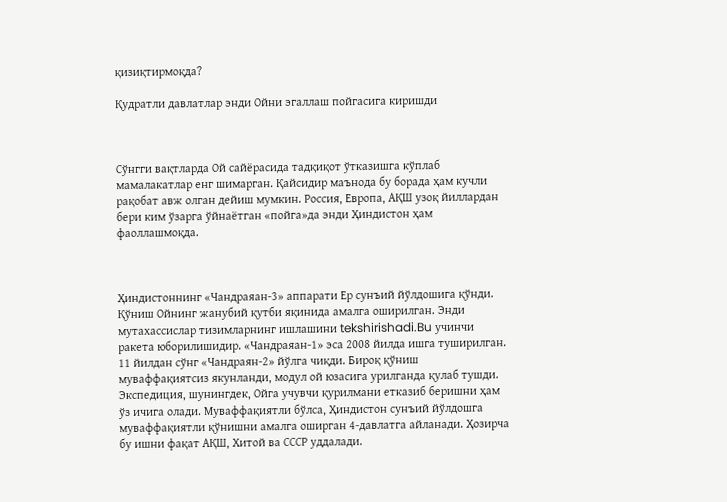қизиқтирмоқда?

Қудратли давлатлар энди Ойни эгаллаш пойгасига киришди



Сўнгги вақтларда Ой сайёрасида тадқиқот ўтказишга кўплаб мамалакатлар енг шимарган. Қайсидир маънода бу борада ҳам кучли рақобат авж олган дейиш мумкин. Россия, Европа, АҚШ узоқ йиллардан бери ким ўзарга ўйнаётган «пойга»да энди Ҳиндистон ҳам фаоллашмоқда.



Ҳиндистоннинг «Чандраяан-3» аппарати Ер сунъий йўлдошига қўнди. Қўниш Ойнинг жанубий қутби яқинида амалга оширилган. Энди мутахассислар тизимларнинг ишлашини tekshirishadi.Bu учинчи ракета юборилишидир. «Чандраяан-1» эса 2008 йилда ишга туширилган. 11 йилдан сўнг «Чандраян-2» йўлга чиқди. Бироқ қўниш муваффақиятсиз якунланди, модул ой юзасига урилганда қулаб тушди. Экспедиция, шунингдек, Ойга учувчи қурилмани етказиб беришни ҳам ўз ичига олади. Муваффақиятли бўлса, Ҳиндистон сунъий йўлдошга муваффақиятли қўнишни амалга оширган 4-давлатга айланади. Ҳозирча бу ишни фақат АҚШ, Хитой ва СССР уддалади.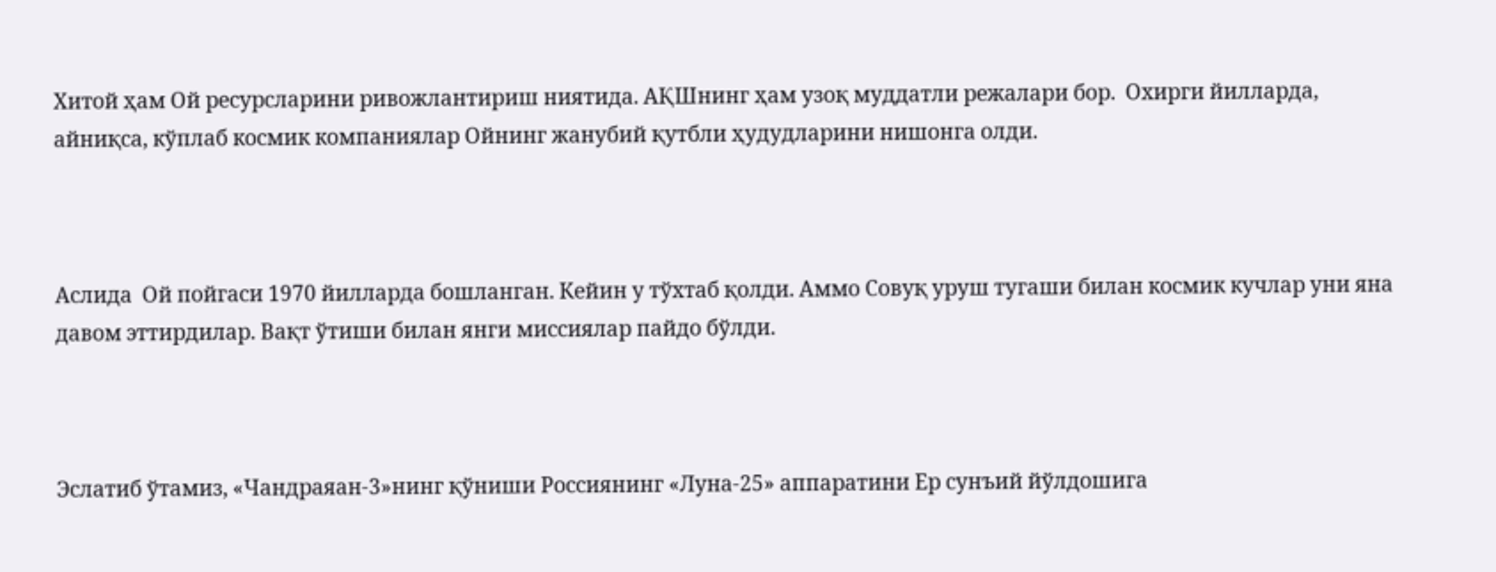Хитой ҳам Ой ресурсларини ривожлантириш ниятида. АҚШнинг ҳам узоқ муддатли режалари бор.  Охирги йилларда, айниқса, кўплаб космик компаниялар Ойнинг жанубий қутбли ҳудудларини нишонга олди.



Аслида  Ой пойгаси 1970 йилларда бошланган. Кейин у тўхтаб қолди. Аммо Совуқ уруш тугаши билан космик кучлар уни яна давом эттирдилар. Вақт ўтиши билан янги миссиялар пайдо бўлди.



Эслатиб ўтамиз, «Чандраяан-3»нинг қўниши Россиянинг «Луна-25» аппаратини Ер сунъий йўлдошига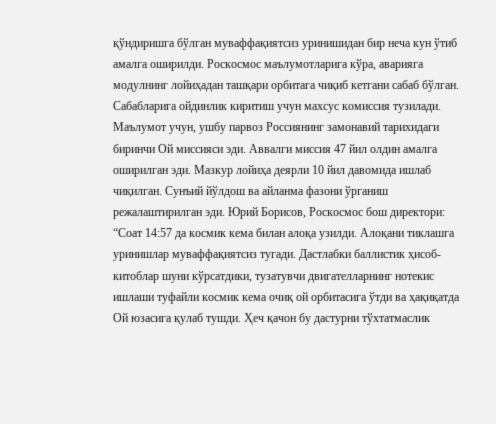қўндиришга бўлган муваффақиятсиз уринишидан бир неча кун ўтиб амалга оширилди. Роскосмос маълумотларига кўра, аварияга модулнинг лойиҳадан ташқари орбитага чиқиб кетгани сабаб бўлган. Сабабларига ойдинлик киритиш учун махсус комиссия тузилади. Маълумот учун, ушбу парвоз Россиянинг замонавий тарихидаги биринчи Ой миссияси эди. Аввалги миссия 47 йил олдин амалга оширилган эди. Мазкур лойиҳа деярли 10 йил давомида ишлаб чиқилган. Сунъий йўлдош ва айланма фазони ўрганиш режалаштирилган эди. Юрий Борисов, Роскосмос бош директори: “Соат 14:57 да космик кема билан алоқа узилди. Алоқани тиклашга уринишлар муваффақиятсиз тугади. Дастлабки баллистик ҳисоб-китоблар шуни кўрсатдики, тузатувчи двигателларнинг нотекис ишлаши туфайли космик кема очиқ ой орбитасига ўтди ва ҳақиқатда Ой юзасига қулаб тушди. Ҳеч қачон бу дастурни тўхтатмаслик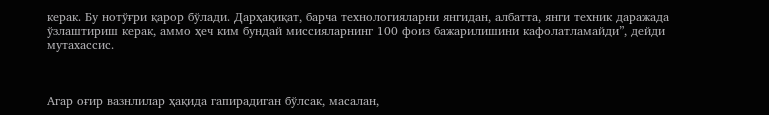керак. Бу нотўғри қарор бўлади. Дарҳақиқат, барча технологияларни янгидан, албатта, янги техник даражада ўзлаштириш керак, аммо ҳеч ким бундай миссияларнинг 100 фоиз бажарилишини кафолатламайди”, дейди мутахассис.



Агар оғир вазнлилар ҳақида гапирадиган бўлсак, масалан,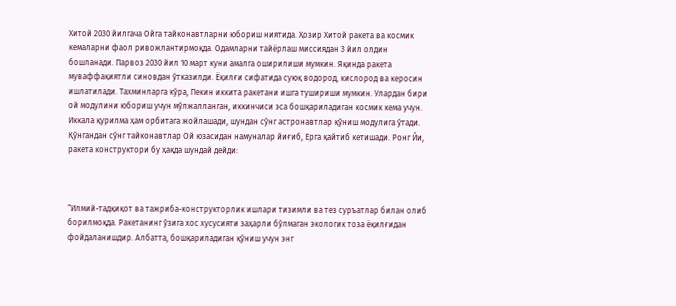Хитой 2030 йилгача Ойга тайконавтларни юбориш ниятида. Ҳозир Хитой ракета ва космик кемаларни фаол ривожлантирмоқда. Одамларни тайёрлаш миссиядан 3 йил олдин бошланади. Парвоз 2030 йил 10 март куни амалга оширилиши мумкин. Яқинда ракета муваффақиятли синовдан ўтказилди. Ёқилғи сифатида суюқ водород, кислород ва керосин ишлатилади. Тахминларга кўра, Пекин иккита ракетани ишга тушириши мумкин. Улардан бири ой модулини юбориш учун мўлжалланган, иккинчиси эса бошқариладиган космик кема учун. Иккала қурилма ҳам орбитага жойлашади, шундан сўнг астронавтлар қўниш модулига ўтади. Қўнгандан сўнг тайконавтлар Ой юзасидан намуналар йиғиб, Ерга қайтиб кетишади. Ронг Йи, ракета конструктори бу ҳақда шундай дейди:



“Илмий-тадқиқот ва тажриба-конструкторлик ишлари тизимли ва тез суръатлар билан олиб борилмоқда. Ракетанинг ўзига хос хусусияти заҳарли бўлмаган экологик тоза ёқилғидан фойдаланишдир. Албатта, бошқариладиган қўниш учун энг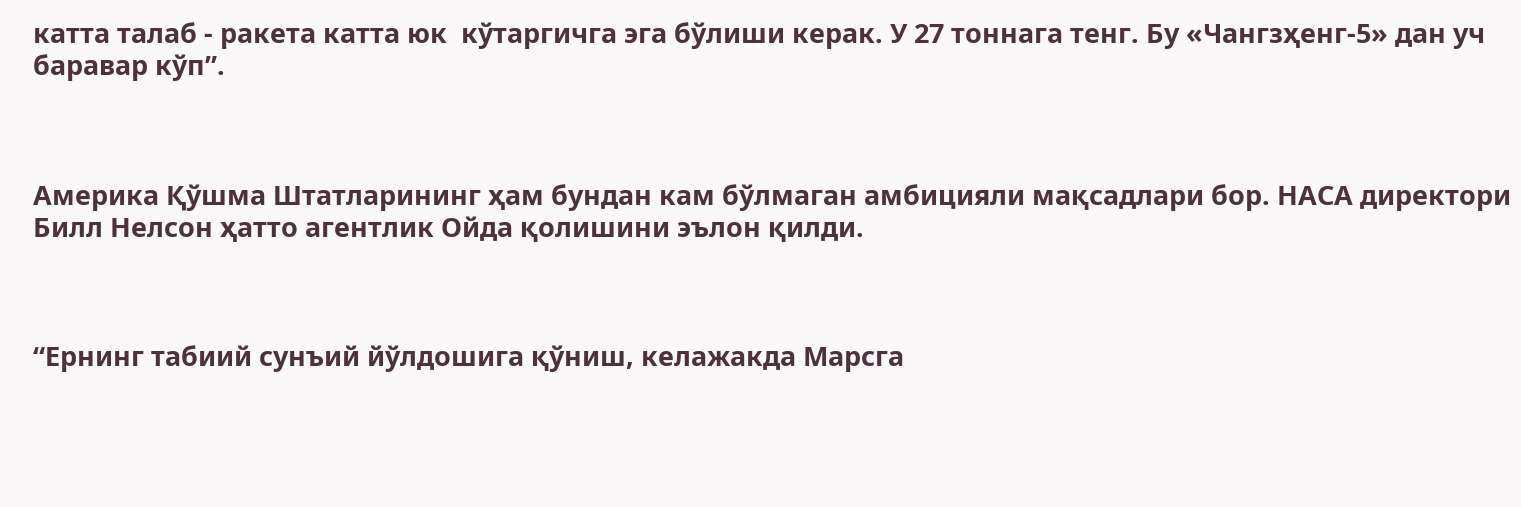катта талаб - ракета катта юк  кўтаргичга эга бўлиши керак. У 27 тоннага тенг. Бу «Чангзҳенг-5» дан уч баравар кўп”.



Америка Қўшма Штатларининг ҳам бундан кам бўлмаган амбицияли мақсадлари бор. НАСА директори Билл Нелсон ҳатто агентлик Ойда қолишини эълон қилди.



“Ернинг табиий сунъий йўлдошига қўниш, келажакда Марсга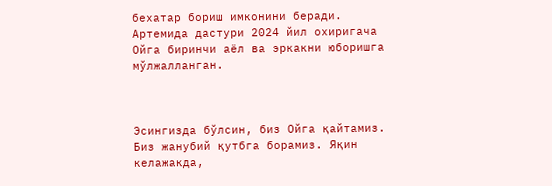бехатар бориш имконини беради.  Артемида дастури 2024 йил охиригача Ойга биринчи аёл ва эркакни юборишга мўлжалланган.



Эсингизда бўлсин, биз Ойга қайтамиз. Биз жанубий қутбга борамиз. Яқин келажакда,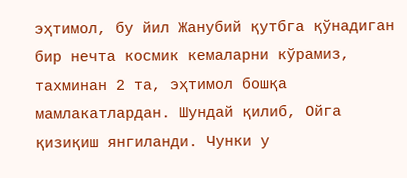эҳтимол, бу йил Жанубий қутбга қўнадиган бир нечта космик кемаларни кўрамиз, тахминан 2 та, эҳтимол бошқа мамлакатлардан. Шундай қилиб, Ойга қизиқиш янгиланди. Чунки у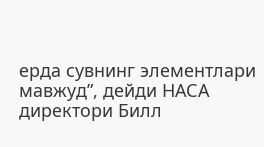ерда сувнинг элементлари мавжуд”, дейди НАСА директори Билл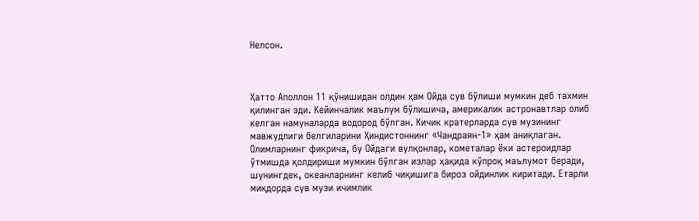Нелсон.



Ҳатто Аполлон 11 қўнишидан олдин ҳам Ойда сув бўлиши мумкин деб тахмин қилинган эди. Кейинчалик маълум бўлишича, америкалик астронавтлар олиб келган намуналарда водород бўлган. Кичик кратерларда сув музининг мавжудлиги белгиларини Ҳиндистоннинг «Чандраян-1» ҳам аниқлаган.  Олимларнинг фикрича, бу Ойдаги вулқонлар, кометалар ёки астероидлар ўтмишда қолдириши мумкин бўлган излар ҳақида кўпроқ маълумот беради, шунингдек, океанларнинг келиб чиқишига бироз ойдинлик киритади. Етарли миқдорда сув музи ичимлик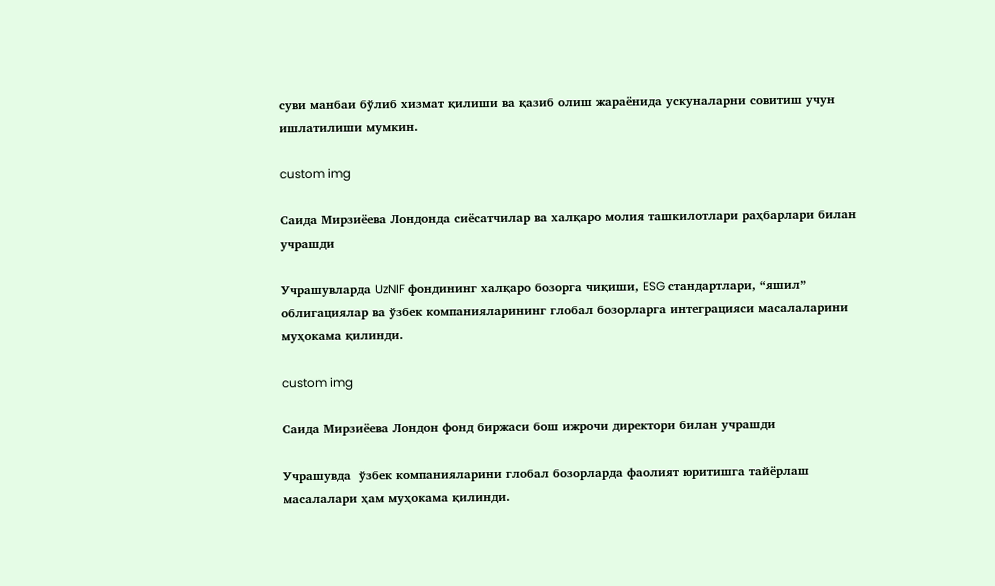суви манбаи бўлиб хизмат қилиши ва қазиб олиш жараёнида ускуналарни совитиш учун ишлатилиши мумкин.

custom img

Саида Мирзиёева Лондонда сиёсатчилар ва халқаро молия ташкилотлари раҳбарлари билан учрашди

Учрашувларда UzNIF фондининг халқаро бозорга чиқиши, ESG стандартлари, “яшил” облигациялар ва ўзбек компанияларининг глобал бозорларга интеграцияси масалаларини муҳокама қилинди.

custom img

Саида Мирзиёева Лондон фонд биржаси бош ижрочи директори билан учрашди

Учрашувда  ўзбек компанияларини глобал бозорларда фаолият юритишга тайёрлаш масалалари ҳам муҳокама қилинди.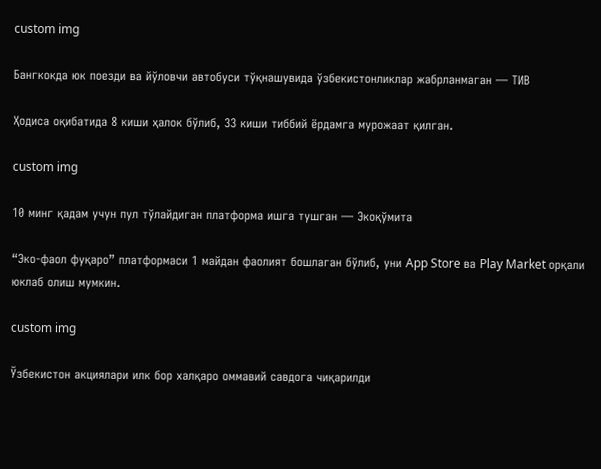custom img

Бангкокда юк поезди ва йўловчи автобуси тўқнашувида ўзбекистонликлар жабрланмаган — ТИВ

Ҳодиса оқибатида 8 киши ҳалок бўлиб, 33 киши тиббий ёрдамга мурожаат қилган.

custom img

10 минг қадам учун пул тўлайдиган платформа ишга тушган — Экоқўмита

“Эко-фаол фуқаро” платформаси 1 майдан фаолият бошлаган бўлиб, уни App Store ва Play Market орқали юклаб олиш мумкин.

custom img

Ўзбекистон акциялари илк бор халқаро оммавий савдога чиқарилди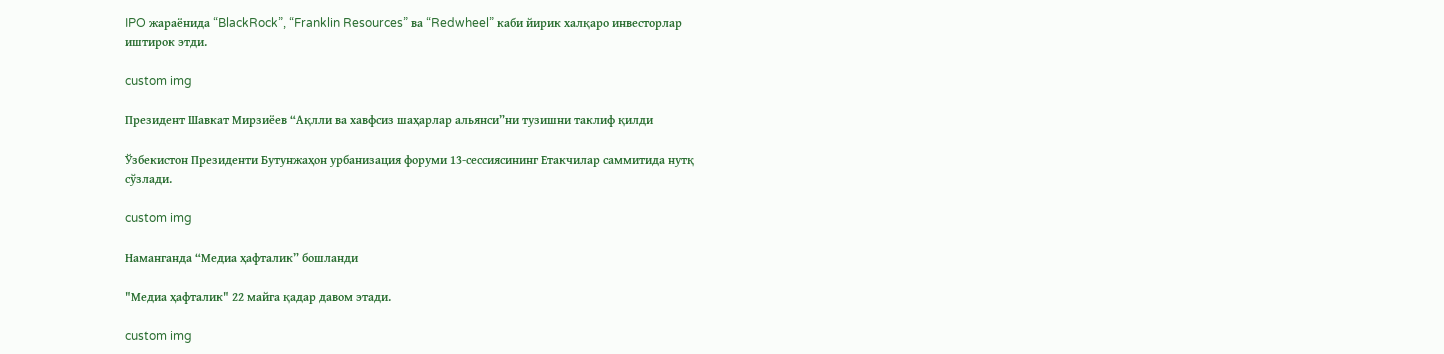IPO жараёнида “BlackRock”, “Franklin Resources” ва “Redwheel” каби йирик халқаро инвесторлар иштирок этди.

custom img

Президент Шавкат Мирзиёев “Ақлли ва хавфсиз шаҳарлар альянси”ни тузишни таклиф қилди

Ўзбекистон Президенти Бутунжаҳон урбанизация форуми 13-сессиясининг Етакчилар саммитида нутқ сўзлади.

custom img

Наманганда “Медиа ҳафталик” бошланди

"Медиа ҳафталик" 22 майга қадар давом этади.

custom img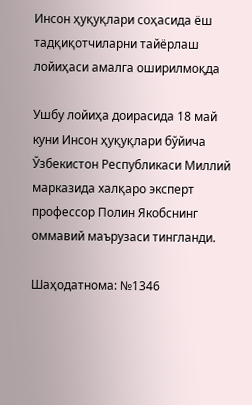Инсон ҳуқуқлари соҳасида ёш тадқиқотчиларни тайёрлаш лойиҳаси амалга оширилмоқда

Ушбу лойиҳа доирасида 18 май куни Инсон ҳуқуқлари бўйича Ўзбекистон Республикаси Миллий марказида халқаро эксперт профессор Полин Якобснинг оммавий маърузаси тингланди.

Шаҳодатнома: №1346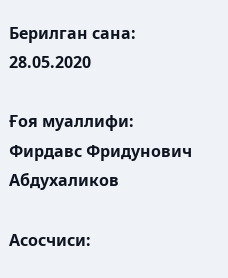Берилган сана: 28.05.2020

Ғоя муаллифи: Фирдавс Фридунович Абдухаликов

Асосчиси: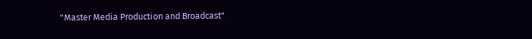"Master Media Production and Broadcast"